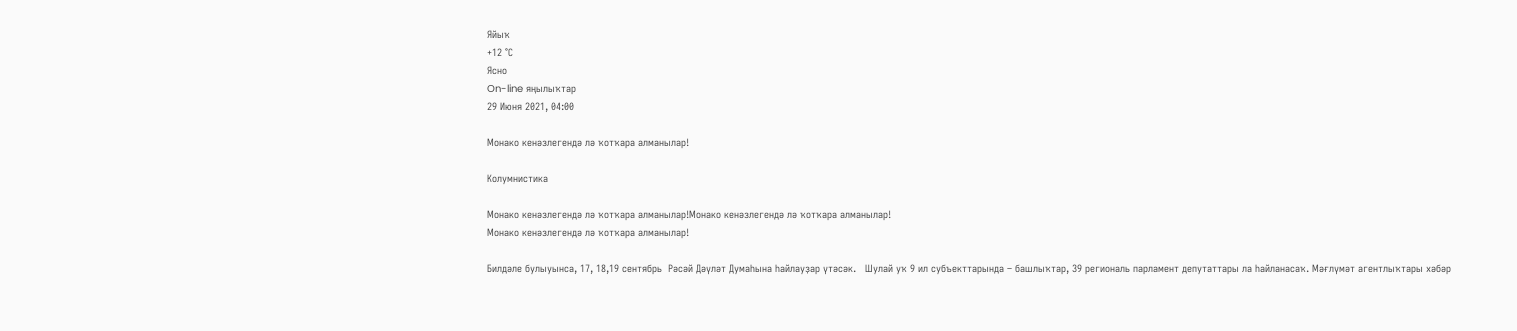Яйыҡ
+12 °С
Ясно
On-line яңылыҡтар
29 Июня 2021, 04:00

Монако кенәзлегендә лә ҡотҡара алманылар!

Колумнистика

Монако кенәзлегендә лә ҡотҡара алманылар!Монако кенәзлегендә лә ҡотҡара алманылар!
Монако кенәзлегендә лә ҡотҡара алманылар!

Билдәле булыуынса, 17, 18,19 сентябрь  Рәсәй Дәүләт Думаһына һайлауҙар үтәсәк.   Шулай уҡ 9 ил субъекттарында – башлыҡтар, 39 региональ парламент депутаттары ла һайланасаҡ. Мәғлүмәт агентлыҡтары хәбәр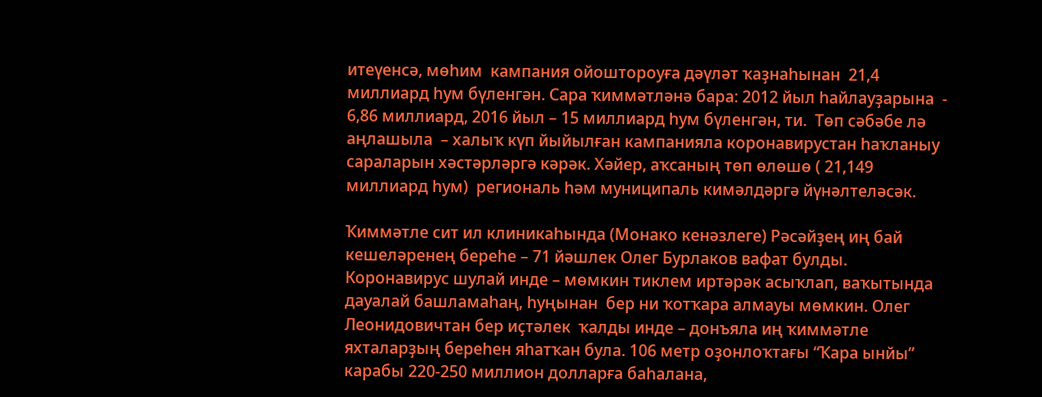итеүенсә, мөһим  кампания ойоштороуға дәүләт ҡаҙнаһынан  21,4 миллиард һум бүленгән. Сара ҡиммәтләнә бара: 2012 йыл һайлауҙарына  - 6,86 миллиард, 2016 йыл – 15 миллиард һум бүленгән, ти.  Төп сәбәбе лә аңлашыла  – халыҡ күп йыйылған кампанияла коронавирустан һаҡланыу сараларын хәстәрләргә кәрәк. Хәйер, аҡсаның төп өлөшө ( 21,149 миллиард һум)  региональ һәм муниципаль кимәлдәргә йүнәлтеләсәк.

Ҡиммәтле сит ил клиникаһында (Монако кенәзлеге) Рәсәйҙең иң бай кешеләренең береһе – 71 йәшлек Олег Бурлаков вафат булды. Коронавирус шулай инде – мөмкин тиклем иртәрәк асыҡлап, ваҡытында дауалай башламаһаң, һуңынан  бер ни ҡотҡара алмауы мөмкин. Олег Леонидовичтан бер иҫтәлек  ҡалды инде – донъяла иң ҡиммәтле яхталарҙың береһен яһатҡан була. 106 метр оҙонлоҡтағы “Ҡара ынйы” карабы 220-250 миллион долларға баһалана,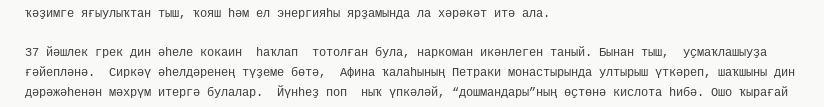ҡәҙимге яғыулыҡтан тыш, ҡояш һәм ел энергияһы ярҙамында ла хәрәкәт итә ала.

37 йәшлек грек дин әһеле кокаин  һаҡлап  тотолған була, наркоман икәнлеген таный. Бынан тыш,  уҫмаҡлашыуҙа  ғәйепләнә.  Сиркәү әһелдәренең түҙеме бөтә,  Афина ҡалаһының Петраки монастырында ултырыш үткәреп, шаҡшыны дин дәрәжәһенән мәхрүм итергә булалар.  Йүнһеҙ поп  ныҡ үпкәләй, “дошмандары”ның өҫтөнә кислота һибә. Ошо ҡырағай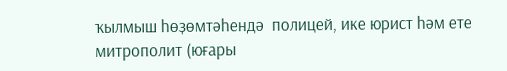ҡылмыш һөҙөмтәһендә  полицей, ике юрист һәм ете митрополит (юғары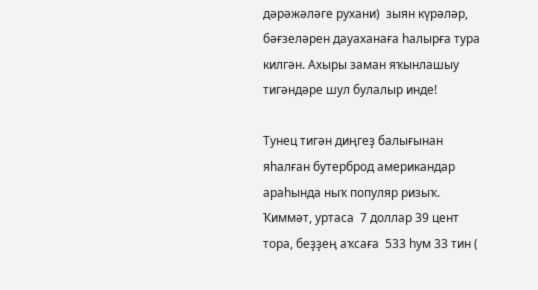дәрәжәләге рухани)  зыян күрәләр, бәғзеләрен дауаханаға һалырға тура килгән. Ахыры заман яҡынлашыу тигәндәре шул булалыр инде!

Тунец тигән диңгеҙ балығынан яһалған бутерброд американдар араһында ныҡ популяр ризыҡ. Ҡиммәт, уртаса  7 доллар 39 цент тора, беҙҙең аҡсаға  533 һум 33 тин (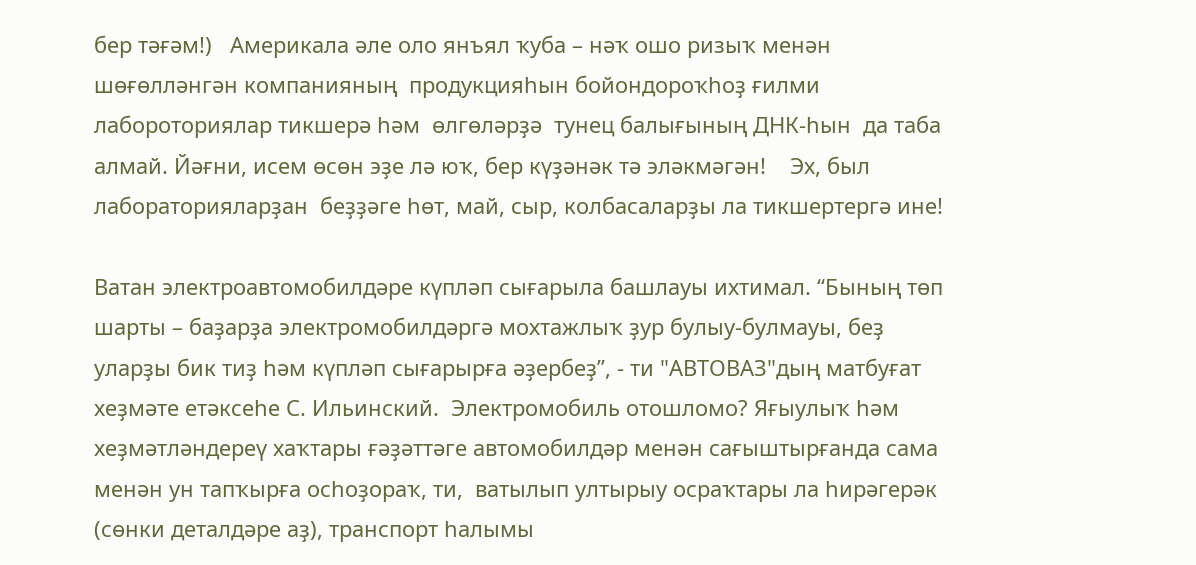бер тәғәм!)   Америкала әле оло янъял ҡуба – нәҡ ошо ризыҡ менән шөғөлләнгән компанияның  продукцияһын бойондороҡһоҙ ғилми лабороториялар тикшерә һәм  өлгөләрҙә  тунец балығының ДНК-һын  да таба алмай. Йәғни, исем өсөн эҙе лә юҡ, бер күҙәнәк тә эләкмәгән!    Эх, был лабораторияларҙан  беҙҙәге һөт, май, сыр, колбасаларҙы ла тикшертергә ине!

Ватан электроавтомобилдәре күпләп сығарыла башлауы ихтимал. “Бының төп шарты – баҙарҙа электромобилдәргә мохтажлыҡ ҙур булыу-булмауы, беҙ уларҙы бик тиҙ һәм күпләп сығарырға әҙербеҙ”, - ти "АВТОВАЗ"дың матбуғат хеҙмәте етәксеһе С. Ильинский.  Электромобиль отошломо? Яғыулыҡ һәм хеҙмәтләндереү хаҡтары ғәҙәттәге автомобилдәр менән сағыштырғанда сама менән ун тапҡырға осһоҙораҡ, ти,  ватылып ултырыу осраҡтары ла һирәгерәк (сөнки деталдәре аҙ), транспорт һалымы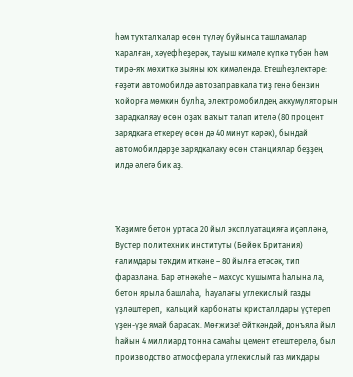һәм туҡталҡалар өсөн түләү буйынса ташламалар ҡаралған, хәүефһеҙерәк, тауыш кимәле күпкә түбән һәм тирә-яҡ мөхиткә зыяны юҡ кимәлендә. Етешһеҙлектәре: ғәҙәти автомобилдә автозаправкала тиҙ генә бензин ҡойорға мөмкин булһа, электромобилдең аккумуляторын зарадкаляау өсөн оҙаҡ ваҡыт талап ителә (80 процент зарядкаға еткереү өсөн дә 40 минут кәрәк), бындай автомобилдәрҙе зарядкалаку өсөн станциялар беҙҙең илдә әлегә бик аҙ.



Ҡәҙимге бетон уртаса 20 йыл эксплуатацияға иҫәпләнә,  Вустер политехник институты (Бөйөк Британия) ғалимдары тәҡдим иткәне – 80 йылға етәсәк, тип фаразлана. Бар әтнәкәһе – махсус ҡушымта һалына ла, бетон ярыла башлаһа,  һауалағы углекислый газды үҙләштереп,  кальций карбонаты кристаллдары үҫтереп үҙен-үҙе ямай барасаҡ. Мөғжизә! Әйткәндәй, донъяла йыл һайын 4 миллиард тонна самаһы цемент етештерелә, был производство атмосферала углекислый газ миҡдары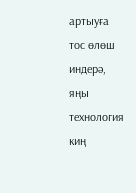артыуға тос өлөш индерә, яңы технология киң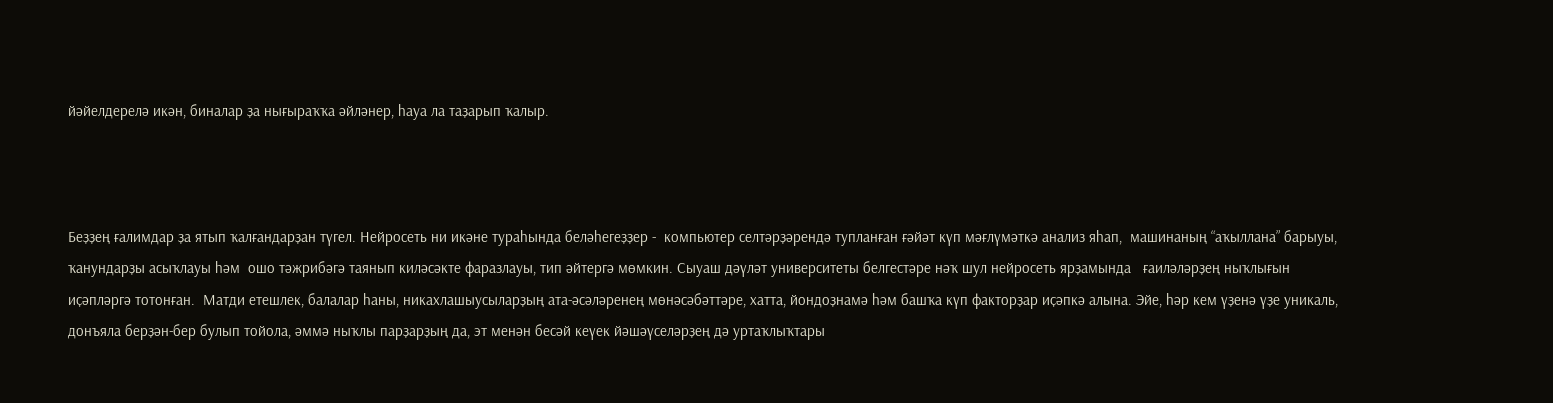йәйелдерелә икән, биналар ҙа нығыраҡҡа әйләнер, һауа ла таҙарып ҡалыр.



Беҙҙең ғалимдар ҙа ятып ҡалғандарҙан түгел. Нейросеть ни икәне тураһында беләһегеҙҙер -  компьютер селтәрҙәрендә тупланған ғәйәт күп мәғлүмәткә анализ яһап,  машинаның “аҡыллана” барыуы, ҡанундарҙы асыҡлауы һәм  ошо тәжрибәгә таянып киләсәкте фаразлауы, тип әйтергә мөмкин. Сыуаш дәүләт университеты белгестәре нәҡ шул нейросеть ярҙамында   ғаиләләрҙең ныҡлығын иҫәпләргә тотонған.  Матди етешлек, балалар һаны, никахлашыусыларҙың ата-әсәләренең мөнәсәбәттәре, хатта, йондоҙнамә һәм башҡа күп факторҙар иҫәпкә алына. Эйе, һәр кем үҙенә үҙе уникаль, донъяла берҙән-бер булып тойола, әммә ныҡлы парҙарҙың да, эт менән бесәй кеүек йәшәүселәрҙең дә уртаҡлыҡтары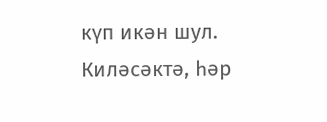күп икән шул.   Киләсәктә, һәр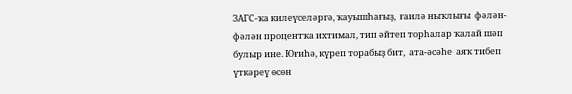ЗАГС-ҡа килеүселәргә, ҡауышһағыҙ,  ғаилә ныҡлығы  фәлән-фәлән процентҡа ихтимал, тип әйтеп торһалар ҡалай шәп булыр ине. Юғиһә, күреп торабыҙ бит,  ата-әсәһе  аяҡ тибеп үткәреү өсөн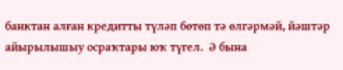банктан алған кредитты түләп бөтөп тә өлгәрмәй, йәштәр айырылышыу осраҡтары юҡ түгел.  Ә бына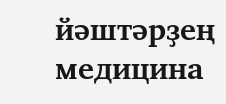йәштәрҙең медицина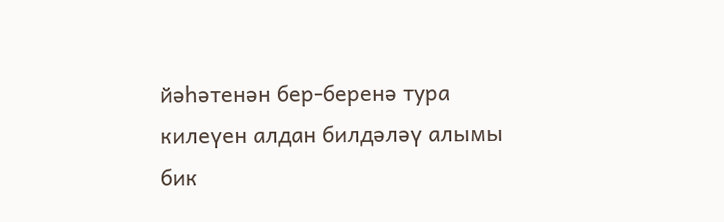йәһәтенән бер-беренә тура килеүен алдан билдәләү алымы бик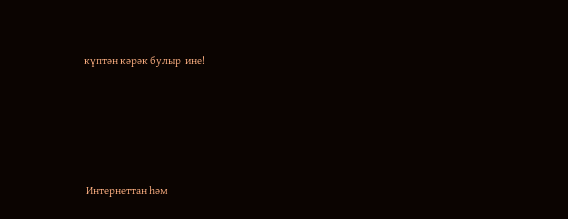күптән кәрәк булыр  ине!





 Интернеттан һәм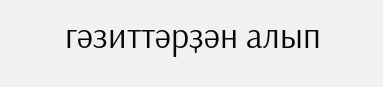гәзиттәрҙән алып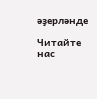әҙерләнде

Читайте нас